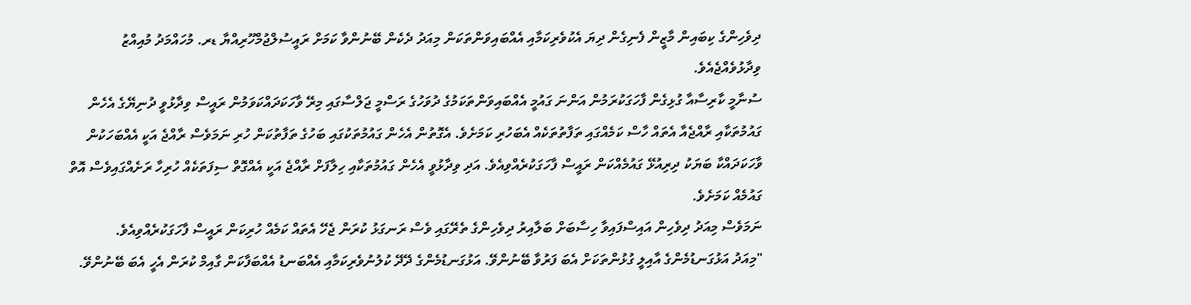ދިވެހިންގެ ކިބައިން މާޒީން ފެނިގެން ދިޔަ އެކުވެރިކަމާއި އެއްބައިވަންތަކަން މިއަދު ދެކެން ބޭނުންވާ ކަމަށް ރައީސުލްޖުމްހޫރިއްޔާ ޑރ. މުހައްމަދު މުއިއްޒު ވިދާޅުވެއްޖެއެވެ.
ސުނާމީ ކާރިސާއާ ގުޅިގެން ފާހަގަކުރަމުން އަންނަ ގައުމީ އެއްބައިވަންތަކަމުގެ ދުވަހުގެ ރަސްމީ ޖަލްސާގައި މިރޭ ވާހަކަދައްކަވަމުން ރައީސް ވިދާޅުވީ ދުނިޔޭގެ އެހެން ގައުމުތަކާއި ރާއްޖެއާ އެތައް ހާސް ކަމެއްގައި ތަފާތުތަކެއް އެބަހުރި ކަމަށެވެ. އެގޮތުން އެހެން ގައުމުތަކުގައި ބަހުގެ ތަފާތުކަން ހުރި ނަމަވެސް ރާއްޖެ އަކީ އެއްބަހަކުން ވާހަކަދައްކާ ބަޔަކު ދިރިއުޅޭ ގައުމެއްކަން ރައީސް ފާހަގަކުރެއްވިއެވެ. އަދި ވިދާޅުވީ އެހެން ގައުމުތަކާއި ހިލާފަށް ރާއްޖެ އަކީ އެއްގޮތް ސިފަތަކެއް ހުރިހާ ރަށެއްގައިވެސް އޮތް ގައުމެއް ކަމަށެވެ.
ނަމަވެސް މިއަދު ދިވެހިން އައިސްފައިވާ ހިސާބަށް ބަލާއިރު ދިވެހިންގެ ތެރޭގައި ވެސް ރަނގަޅު ކުރަން ޖެހޭ އެތައް ކަމެއް ހުރިކަން ރައީސް ފާހަގަކުރެއްވިއެވެ.
"މިއަދު އަޅުގަނޑުމެންގެ އާއިލީ ގުޅުންތަކަށް އެބަ ފަރުވާ ބޭނުންވޭ. އަޅުގަނޑުމެންގެ ދޭދޭ ކުލުނުވެރިކަމާއި އެއްބަނޑު އެއްބަފާކަން ގާއިމް ކުރަން އެހީ އެބަ ބޭނުންވޭ.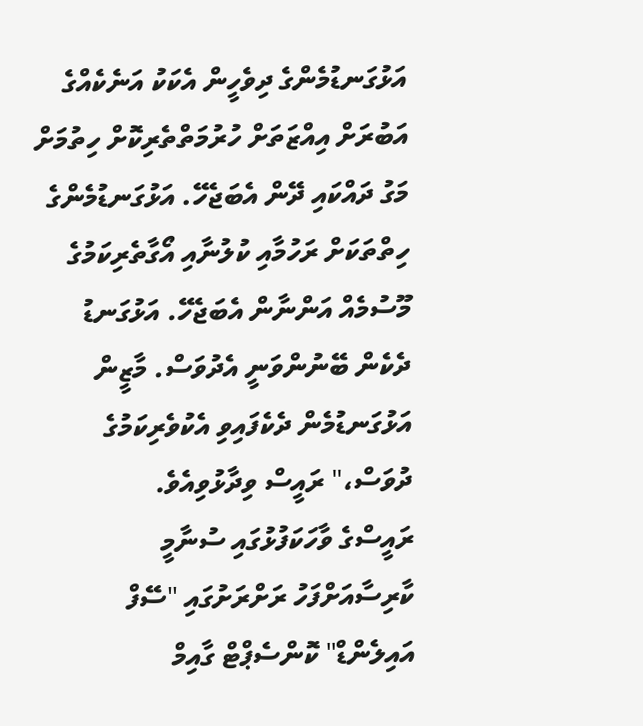އަޅުގަނޑުމެންގެ ދިވެހީން އެކަކު އަނެކެއްގެ އަބުރަށް އިއްޒަތަށް ހުރުމަތްތެރިކޮށް ހިތުމަށް މަގު ދައްކައި ދޭން އެބަޖެހޭ. އަޅުގަނޑުމެންގެ ހިތްތަކަށް ރަހުމާއި ކުލުނާއި އޯގާތެރިކަމުގެ މޫސުމެއް އަންނާން އެބަޖެހޭ. އަޅުގަނޑު ދެކެން ބޭނުންވަނީ އެދުވަސް. މާޒީން އަޅުގަނޑުމެން ދެކެފައިވި އެކުވެރިކަމުގެ ދުވަސް،" ރައީސް ވިދާޅުވިއެވެ.
ރައީސްގެ ވާހަކަފުޅުގައި ސުނާމީ ކާރިސާއަށްފަހު ރަށްރަށުގައި "ސޭފް އައިލެންޑް" ކޮންސެޕްޓް ގާއިމް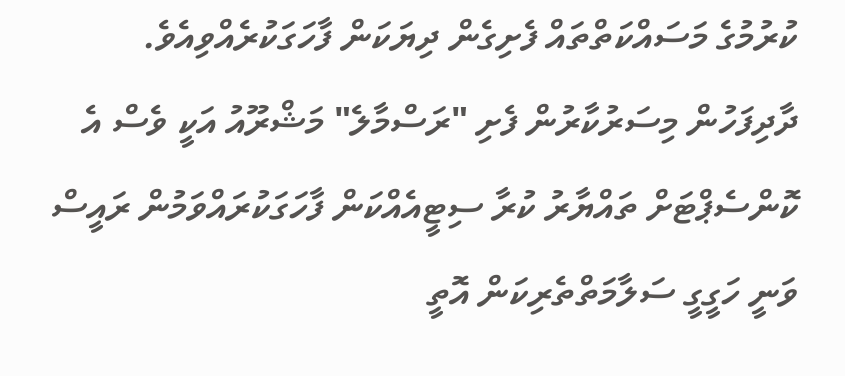ކުރުމުގެ މަސައްކަތްތައް ފެށިގެން ދިޔަކަން ފާހަގަކުރެއްވިއެވެ. ދާދިފަހުން މިސަރުކާރުން ފެށި "ރަސްމާލެ" މަޝްރޫއު އަކީ ވެސް އެ ކޮންސެޕްޓަށް ތައްޔާރު ކުރާ ސިޓީއެއްކަން ފާހަގަކުރައްވަމުން ރައީސް ވަނީ ހަގީގީ ސަލާމަތްތެރިކަން އޮތީ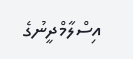އިސްލާމްދީނުގެ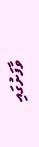ވާފަށުގައި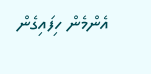އެންމެން ހިފައިގެން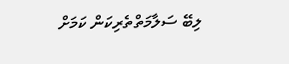ލިބޭ ސަލާމަތްތެރިކަން ކަމަށް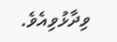ވިދާޅުވިއެވެ.